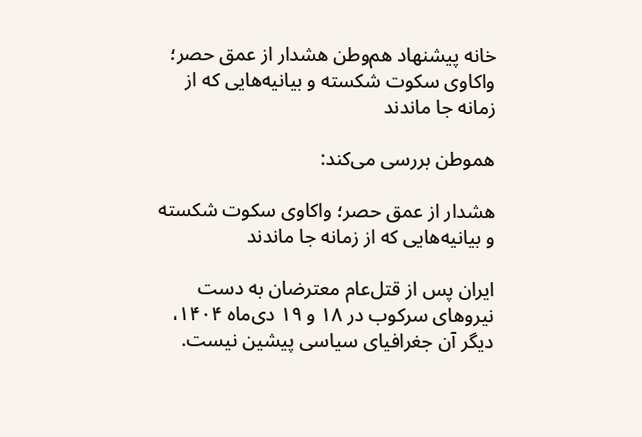خانه پیشنهاد هم‌وطن هشدار از عمق حصر؛ واکاوی سکوت شکسته و بیانیه‌هایی که از زمانه جا ماندند

هموطن بررسی می‌کند:

هشدار از عمق حصر؛ واکاوی سکوت شکسته و بیانیه‌هایی که از زمانه جا ماندند

ایران پس از قتل‌عام معترضان به دست نیروهای سرکوب در ۱۸ و ۱۹ دی‌ماه ۱۴۰۴، دیگر آن جغرافیای سیاسی پیشین نیست.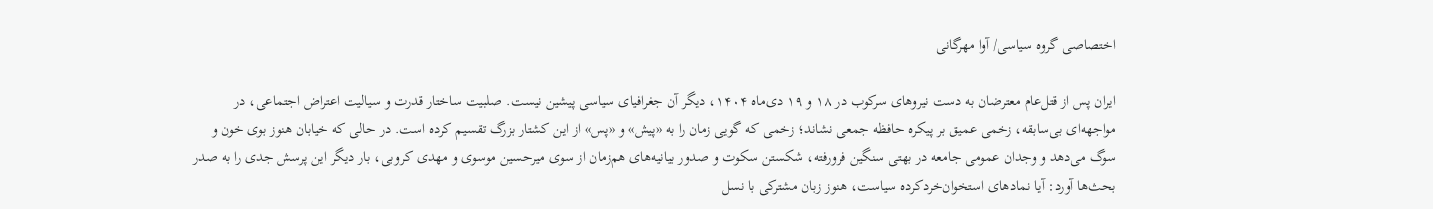اختصاصی گروه سیاسی/ آوا مهرگانی

ایران پس از قتل‌عام معترضان به دست نیروهای سرکوب در ۱۸ و ۱۹ دی‌ماه ۱۴۰۴، دیگر آن جغرافیای سیاسی پیشین نیست. صلبیت ساختار قدرت و سیالیت اعتراض اجتماعی، در مواجهه‌ای بی‌سابقه، زخمی عمیق بر پیکره حافظه جمعی نشاند؛ زخمی که گویی زمان را به «پیش» و «پس» از این کشتار بزرگ تقسیم کرده است. در حالی که خیابان هنوز بوی خون و سوگ می‌دهد و وجدان عمومی جامعه در بهتی سنگین فرورفته، شکستن سکوت و صدور بیانیه‌های هم‌زمان از سوی میرحسین موسوی و مهدی کروبی، بار دیگر این پرسش جدی را به صدر بحث‌ها آورد: آیا نمادهای استخوان‌خردکرده سیاست، هنوز زبان مشترکی با نسل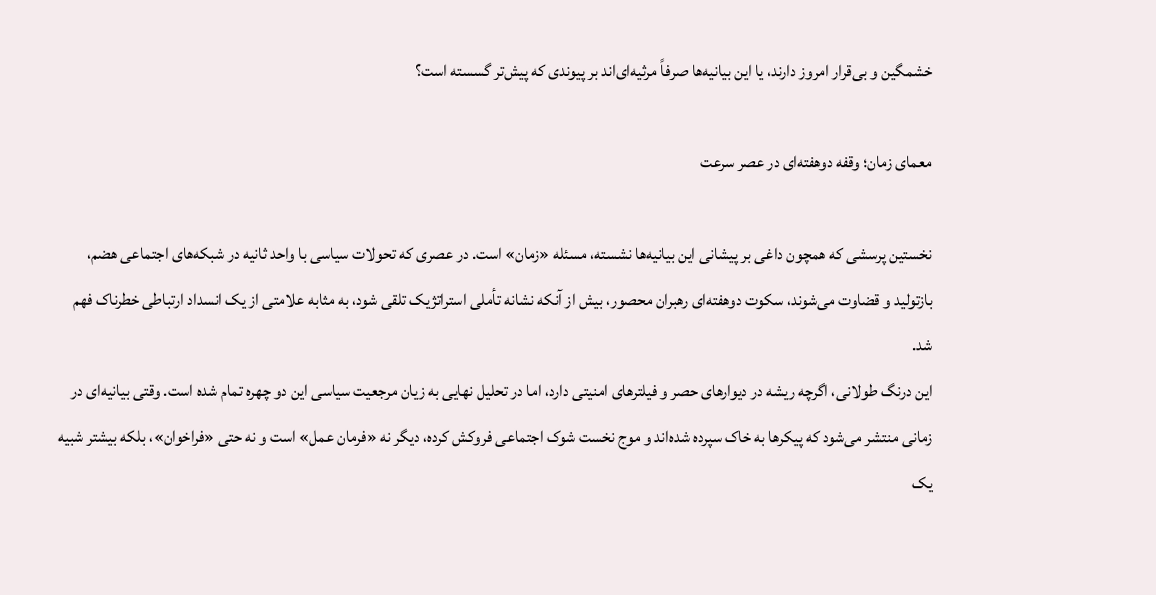خشمگین و بی‌قرار امروز دارند، یا این بیانیه‌ها صرفاً مرثیه‌ای‌اند بر پیوندی که پیش‌تر گسسته است؟

معمای زمان؛ وقفه دوهفته‌ای در عصر سرعت

نخستین پرسشی که همچون داغی بر پیشانی این بیانیه‌ها نشسته، مسئله «زمان» است. در عصری که تحولات سیاسی با واحد ثانیه در شبکه‌های اجتماعی هضم، بازتولید و قضاوت می‌شوند، سکوت دوهفته‌ای رهبران محصور، بیش از آنکه نشانه تأملی استراتژیک تلقی شود، به مثابه علامتی از یک انسداد ارتباطی خطرناک فهم شد.
این درنگ طولانی، اگرچه ریشه در دیوارهای حصر و فیلترهای امنیتی دارد، اما در تحلیل نهایی به زیان مرجعیت سیاسی این دو چهره تمام شده است. وقتی بیانیه‌ای در زمانی منتشر می‌شود که پیکرها به خاک سپرده شده‌اند و موج نخست شوک اجتماعی فروکش کرده، دیگر نه «فرمان عمل» است و نه حتی «فراخوان»، بلکه بیشتر شبیه یک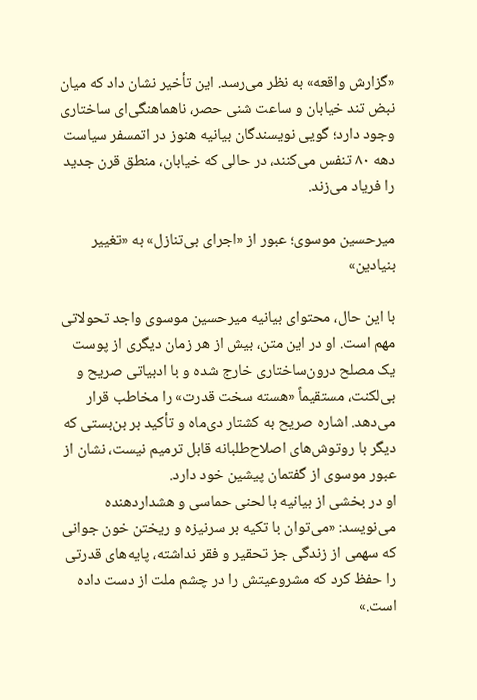«گزارش واقعه» به نظر می‌رسد. این تأخیر نشان داد که میان نبض تند خیابان و ساعت شنی حصر، ناهماهنگی‌ای ساختاری وجود دارد؛ گویی نویسندگان بیانیه هنوز در اتمسفر سیاست دهه ۸۰ تنفس می‌کنند، در حالی که خیابان، منطق قرن جدید را فریاد می‌زند.

میرحسین موسوی؛ عبور از «اجرای بی‌تنازل» به «تغییر بنیادین»

با این حال، محتوای بیانیه میرحسین موسوی واجد تحولاتی مهم است. او در این متن، بیش از هر زمان دیگری از پوست یک مصلح درون‌ساختاری خارج شده و با ادبیاتی صریح و بی‌لکنت، مستقیماً «هسته سخت قدرت» را مخاطب قرار می‌دهد. اشاره صریح به کشتار دی‌ماه و تأکید بر بن‌بستی که دیگر با روتوش‌های اصلاح‌طلبانه قابل ترمیم نیست، نشان از عبور موسوی از گفتمان پیشین خود دارد.
او در بخشی از بیانیه با لحنی حماسی و هشداردهنده می‌نویسد: «می‌توان با تکیه بر سرنیزه و ریختن خون جوانی که سهمی از زندگی جز تحقیر و فقر نداشته، پایه‌های قدرتی را حفظ کرد که مشروعیتش را در چشم ملت از دست داده است.»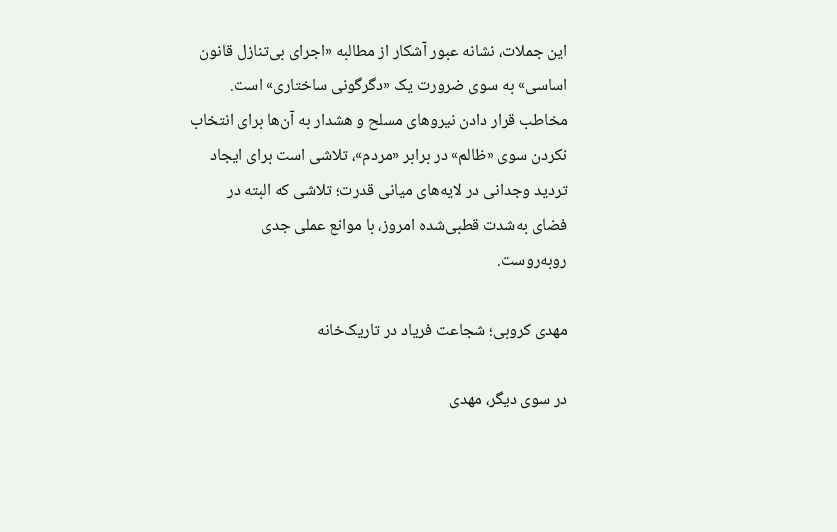این جملات، نشانه عبور آشکار از مطالبه «اجرای بی‌تنازل قانون اساسی» به سوی ضرورت یک «دگرگونی ساختاری» است. مخاطب قرار دادن نیروهای مسلح و هشدار به آن‌ها برای انتخاب نکردن سوی «ظالم» در برابر «مردم»، تلاشی است برای ایجاد تردید وجدانی در لایه‌های میانی قدرت؛ تلاشی که البته در فضای به‌شدت قطبی‌شده امروز، با موانع عملی جدی روبه‌روست.

مهدی کروبی؛ شجاعت فریاد در تاریک‌خانه

در سوی دیگر، مهدی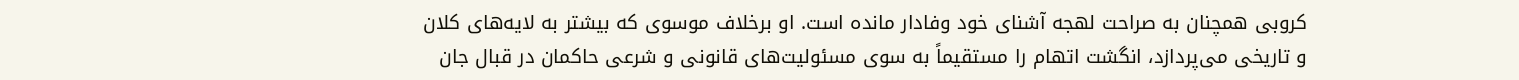کروبی همچنان به صراحت لهجه آشنای خود وفادار مانده است. او برخلاف موسوی که بیشتر به لایه‌های کلان و تاریخی می‌پردازد، انگشت اتهام را مستقیماً به سوی مسئولیت‌های قانونی و شرعی حاکمان در قبال جان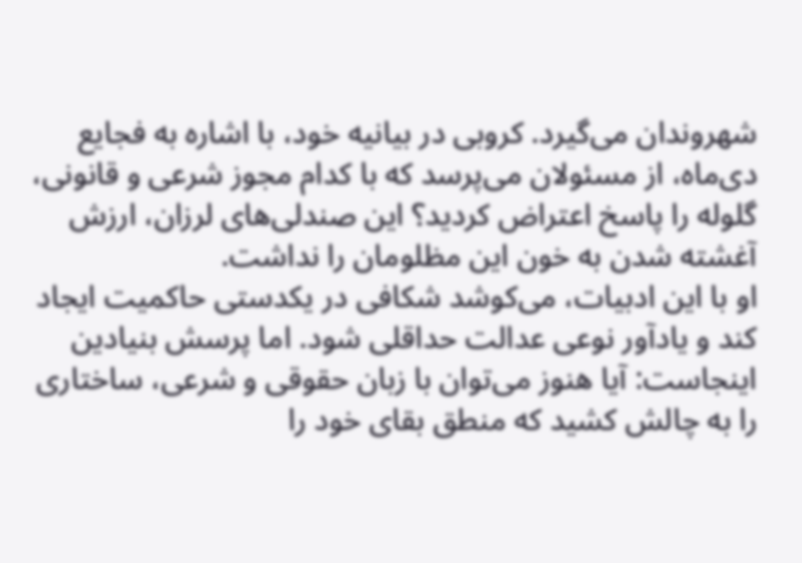شهروندان می‌گیرد. کروبی در بیانیه خود، با اشاره به فجایع دی‌ماه، از مسئولان می‌پرسد که با کدام مجوز شرعی و قانونی، گلوله را پاسخ اعتراض کردید؟ این صندلی‌های لرزان، ارزش آغشته شدن به خون این مظلومان را نداشت.
او با این ادبیات، می‌کوشد شکافی در یکدستی حاکمیت ایجاد کند و یادآور نوعی عدالت حداقلی شود. اما پرسش بنیادین اینجاست: آیا هنوز می‌توان با زبان حقوقی و شرعی، ساختاری را به چالش کشید که منطق بقای خود را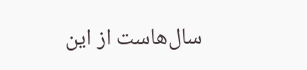سال‌هاست از این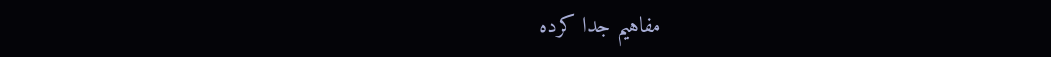مفاهیم جدا کرده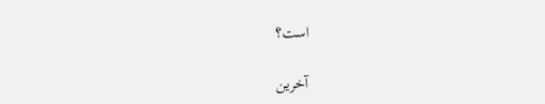است؟

آخرین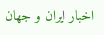اخبار ایران و جهان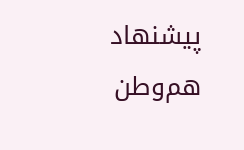پیشنهاد هم‌وطن